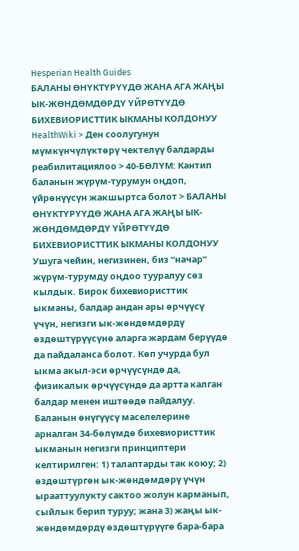Hesperian Health Guides
БАЛАНЫ ӨНҮКТҮРҮҮДӨ ЖАНА АГА ЖАҢЫ ЫК-ЖӨНДӨМДӨРДҮ ҮЙРӨТҮҮДӨ БИХЕВИОРИСТТИК ЫКМАНЫ КОЛДОНУУ
HealthWiki > Ден соолугунун мүмкүнчүлүктөрү чектелүү балдарды реабилитациялоо > 40-БӨЛҮМ: Кантип баланын жүрүм-турумун оңдоп, үйрөнүүсүн жакшыртса болот > БАЛАНЫ ӨНҮКТҮРҮҮДӨ ЖАНА АГА ЖАҢЫ ЫК-ЖӨНДӨМДӨРДҮ ҮЙРӨТҮҮДӨ БИХЕВИОРИСТТИК ЫКМАНЫ КОЛДОНУУ
Ушуга чейин, негизинен, биз “начар” жүрүм-турумду оңдоо тууралуу сөз кылдык. Бирок бихевиористтик ыкманы, балдар андан ары өрчүүсү үчүн, негизги ык-жөндөмдөрдү өздөштүрүүсүнө аларга жардам берүүдө да пайдаланса болот. Көп учурда бул ыкма акыл-эси өрчүүсүндө да, физикалык өрчүүсүндө да артта калган балдар менен иштөөдө пайдалуу.
Баланын өнүгүүсү маселелерине арналган 34-бөлүмдө бихевиористтик ыкманын негизги принциптери келтирилген: 1) талаптарды так коюу; 2) өздөштүргөн ык-жөндөмдөрү үчүн ырааттуулукту сактоо жолун карманып, сыйлык берип туруу; жана 3) жаңы ык-жөндөмдөрдү өздөштүрүүгө бара-бара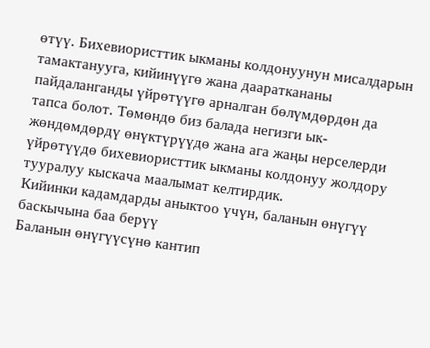өтүү. Бихевиористтик ыкманы колдонуунун мисалдарын тамактанууга, кийинүүгө жана даараткананы пайдаланганды үйрөтүүгө арналган бөлүмдөрдөн да тапса болот. Төмөндө биз балада негизги ык-жөндөмдөрдү өнүктүрүүдө жана ага жаңы нерселерди үйрөтүүдө бихевиористтик ыкманы колдонуу жолдору тууралуу кыскача маалымат келтирдик.
Кийинки кадамдарды аныктоо үчүн, баланын өнүгүү баскычына баа берүү
Баланын өнүгүүсүнө кантип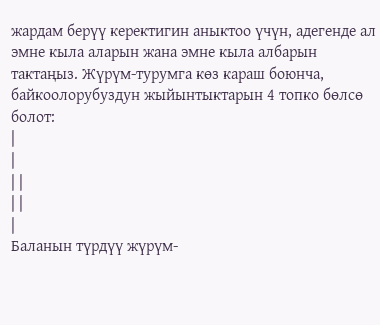жардам берүү керектигин аныктоо үчүн, адегенде ал эмне кыла аларын жана эмне кыла албарын тактаңыз. Жүрүм-турумга көз караш боюнча, байкоолорубуздун жыйынтыктарын 4 топко бөлсө болот:
|
|
| |
| |
|
Баланын түрдүү жүрүм-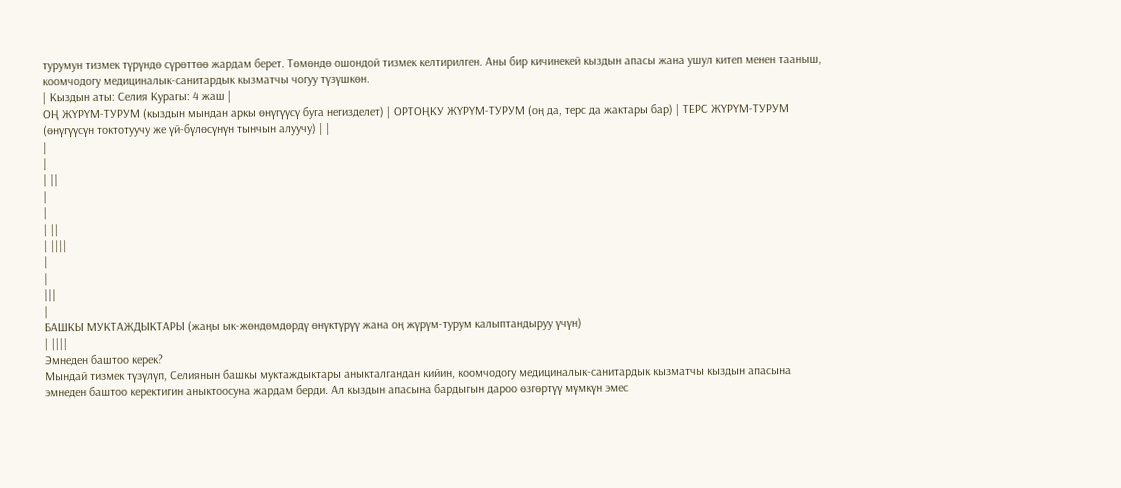турумун тизмек түрүндө сүрөттөө жардам берет. Төмөндө ошондой тизмек келтирилген. Аны бир кичинекей кыздын апасы жана ушул китеп менен тааныш, коомчодогу медициналык-санитардык кызматчы чогуу түзүшкөн.
| Кыздын аты: Селия Курагы: 4 жаш |
ОҢ ЖҮРҮМ-ТУРУМ (кыздын мындан аркы өнүгүүсү буга негизделет) | ОРТОҢКУ ЖҮРҮМ-ТУРУМ (оң да, терс да жактары бар) | ТЕРС ЖҮРҮМ-ТУРУМ (өнүгүүсүн токтотуучу же үй-бүлөсүнүн тынчын алуучу) | |
|
|
| ||
|
|
| ||
| ||||
|
|
|||
|
БАШКЫ МУКТАЖДЫКТАРЫ (жаңы ык-жөндөмдөрдү өнүктүрүү жана оң жүрүм-турум калыптандыруу үчүн)
| ||||
Эмнеден баштоо керек?
Мындай тизмек түзүлүп, Селиянын башкы муктаждыктары аныкталгандан кийин, коомчодогу медициналык-санитардык кызматчы кыздын апасына эмнеден баштоо керектигин аныктоосуна жардам берди. Ал кыздын апасына бардыгын дароо өзгөртүү мүмкүн эмес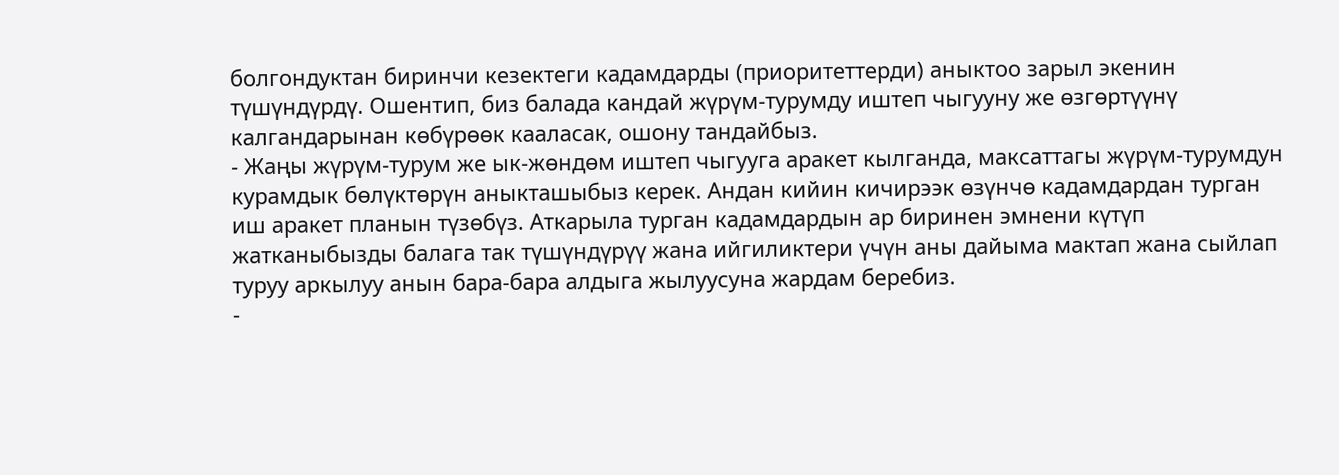болгондуктан биринчи кезектеги кадамдарды (приоритеттерди) аныктоо зарыл экенин түшүндүрдү. Ошентип, биз балада кандай жүрүм-турумду иштеп чыгууну же өзгөртүүнү калгандарынан көбүрөөк кааласак, ошону тандайбыз.
- Жаңы жүрүм-турум же ык-жөндөм иштеп чыгууга аракет кылганда, максаттагы жүрүм-турумдун курамдык бөлүктөрүн аныкташыбыз керек. Андан кийин кичирээк өзүнчө кадамдардан турган иш аракет планын түзөбүз. Аткарыла турган кадамдардын ар биринен эмнени күтүп жатканыбызды балага так түшүндүрүү жана ийгиликтери үчүн аны дайыма мактап жана сыйлап туруу аркылуу анын бара-бара алдыга жылуусуна жардам беребиз.
-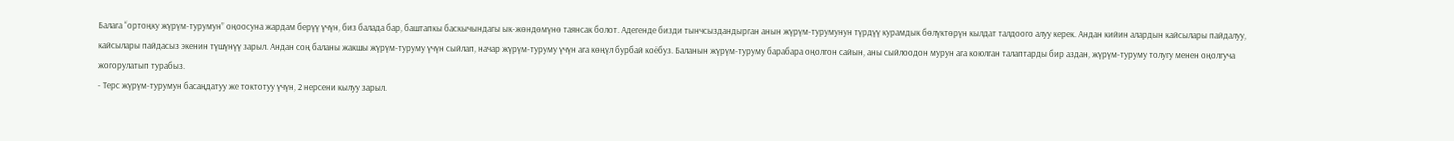Балага “ортоңку жүрүм-турумун” оңоосуна жардам берүү үчүн, биз балада бар, баштапкы баскычындагы ык-жөндөмүнө таянсак болот. Адегенде бизди тынчсыздандырган анын жүрүм-турумунун түрдүү курамдык бөлүктөрүн кылдат талдоого алуу керек. Андан кийин алардын кайсылары пайдалуу, кайсылары пайдасыз экенин түшүнүү зарыл. Андан соң баланы жакшы жүрүм-туруму үчүн сыйлап, начар жүрүм-туруму үчүн ага көңүл бурбай коёбуз. Баланын жүрүм-туруму барабара оңолгон сайын, аны сыйлоодон мурун ага коюлган талаптарды бир аздан, жүрүм-туруму толугу менен оңолгуча жогорулатып турабыз.
- Терс жүрүм-турумун басаңдатуу же токтотуу үчүн, 2 нерсени кылуу зарыл.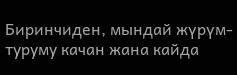Биринчиден, мындай жүрүм-туруму качан жана кайда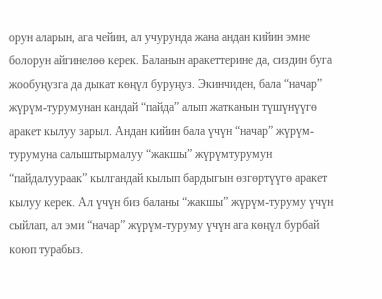орун аларын, ага чейин, ал учурунда жана андан кийин эмне болорун айгинелөө керек. Баланын аракеттерине да, сиздин буга жообуңузга да дыкат көңүл буруңуз. Экинчиден, бала “начар” жүрүм-турумунан кандай “пайда” алып жатканын түшүнүүгө аракет кылуу зарыл. Андан кийин бала үчүн “начар” жүрүм-турумуна салыштырмалуу “жакшы” жүрүмтурумун “пайдалуураак” кылгандай кылып бардыгын өзгөртүүгө аракет кылуу керек. Ал үчүн биз баланы “жакшы” жүрүм-туруму үчүн сыйлап, ал эми “начар” жүрүм-туруму үчүн ага көңүл бурбай коюп турабыз.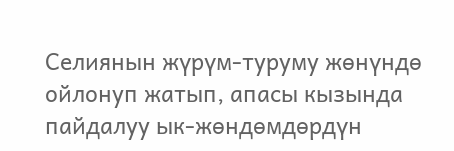Селиянын жүрүм-туруму жөнүндө ойлонуп жатып, апасы кызында пайдалуу ык-жөндөмдөрдүн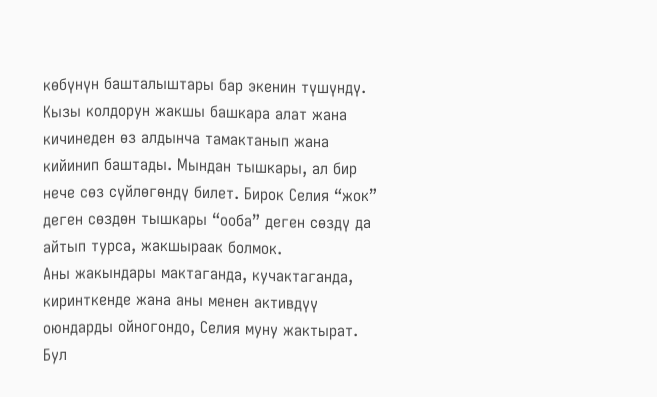көбүнүн башталыштары бар экенин түшүндү. Кызы колдорун жакшы башкара алат жана кичинеден өз алдынча тамактанып жана кийинип баштады. Мындан тышкары, ал бир нече сөз сүйлөгөндү билет. Бирок Селия “жок” деген сөздөн тышкары “ооба” деген сөздү да айтып турса, жакшыраак болмок.
Аны жакындары мактаганда, кучактаганда, киринткенде жана аны менен активдүү оюндарды ойногондо, Селия муну жактырат. Бул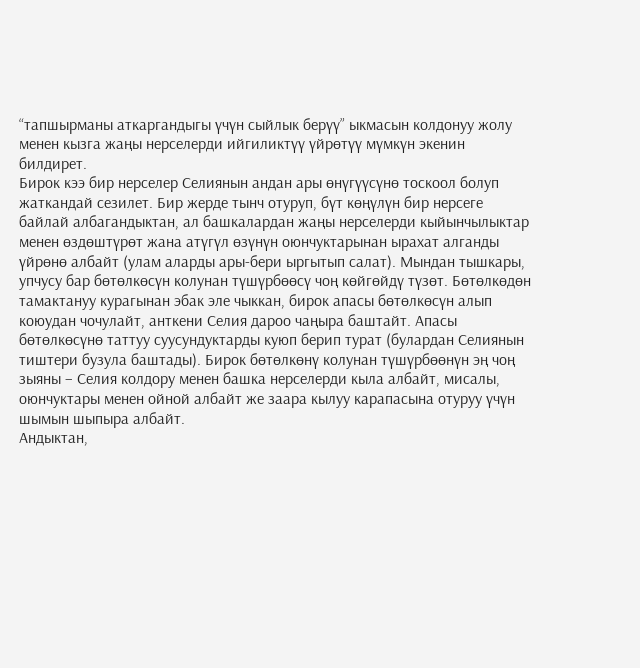“тапшырманы аткаргандыгы үчүн сыйлык берүү” ыкмасын колдонуу жолу менен кызга жаңы нерселерди ийгиликтүү үйрөтүү мүмкүн экенин билдирет.
Бирок кээ бир нерселер Селиянын андан ары өнүгүүсүнө тоскоол болуп жаткандай сезилет. Бир жерде тынч отуруп, бүт көңүлүн бир нерсеге байлай албагандыктан, ал башкалардан жаңы нерселерди кыйынчылыктар менен өздөштүрөт жана атүгүл өзүнүн оюнчуктарынан ырахат алганды үйрөнө албайт (улам аларды ары-бери ыргытып салат). Мындан тышкары, упчусу бар бөтөлкөсүн колунан түшүрбөөсү чоң көйгөйдү түзөт. Бөтөлкөдөн тамактануу курагынан эбак эле чыккан, бирок апасы бөтөлкөсүн алып коюудан чочулайт, анткени Селия дароо чаңыра баштайт. Апасы бөтөлкөсүнө таттуу суусундуктарды куюп берип турат (булардан Селиянын тиштери бузула баштады). Бирок бөтөлкөнү колунан түшүрбөөнүн эң чоң зыяны – Селия колдору менен башка нерселерди кыла албайт, мисалы, оюнчуктары менен ойной албайт же заара кылуу карапасына отуруу үчүн шымын шыпыра албайт.
Андыктан,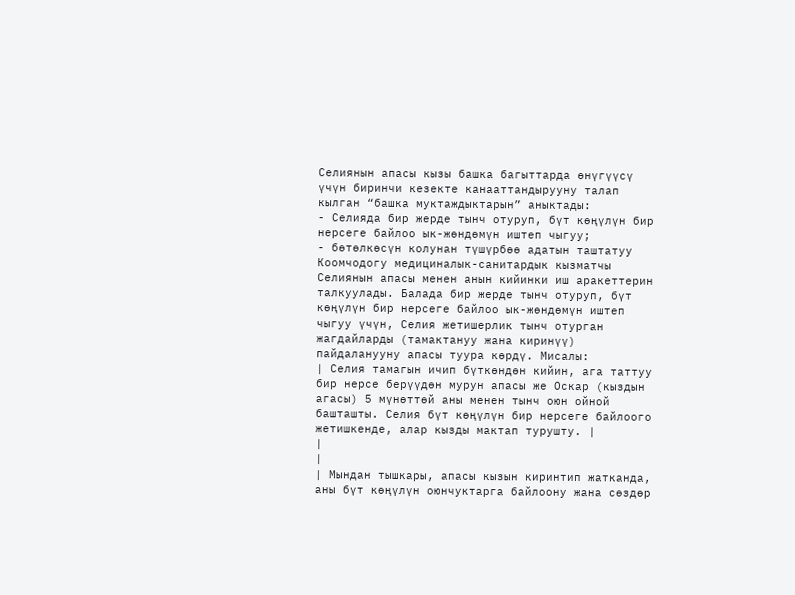Селиянын апасы кызы башка багыттарда өнүгүүсү үчүн биринчи кезекте канааттандырууну талап кылган “башка муктаждыктарын” аныктады:
- Селияда бир жерде тынч отуруп, бүт көңүлүн бир нерсеге байлоо ык-жөндөмүн иштеп чыгуу;
- бөтөлкөсүн колунан түшүрбөө адатын таштатуу
Коомчодогу медициналык-санитардык кызматчы Селиянын апасы менен анын кийинки иш аракеттерин талкуулады. Балада бир жерде тынч отуруп, бүт көңүлүн бир нерсеге байлоо ык-жөндөмүн иштеп чыгуу үчүн, Селия жетишерлик тынч отурган жагдайларды (тамактануу жана киринүү) пайдаланууну апасы туура көрдү. Мисалы:
| Селия тамагын ичип бүткөндөн кийин, ага таттуу бир нерсе берүүдөн мурун апасы же Оскар (кыздын агасы) 5 мүнөттөй аны менен тынч оюн ойной башташты. Селия бүт көңүлүн бир нерсеге байлоого жетишкенде, алар кызды мактап турушту. |
|
|
| Мындан тышкары, апасы кызын киринтип жатканда, аны бүт көңүлүн оюнчуктарга байлоону жана сөздөр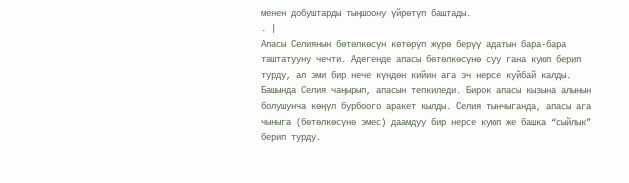менен добуштарды тыңшоону үйрөтүп баштады.
. |
Апасы Селиянын бөтөлкөсүн көтөрүп жүрө берүү адатын бара-бара таштатууну чечти. Адегенде апасы бөтөлкөсүнө суу гана куюп берип турду, ал эми бир нече күндөн кийин ага эч нерсе куйбай калды.
Башында Селия чаңырып, апасын тепкиледи. Бирок апасы кызына алынын болушунча көңүл бурбоого аракет кылды. Селия тынчыганда, апасы ага чыныга (бөтөлкөсүнө эмес) даамдуу бир нерсе куюп же башка “сыйлык” берип турду.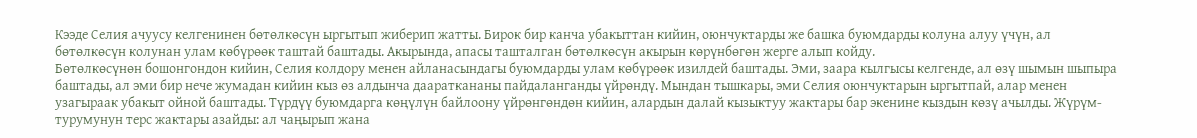Кээде Селия ачуусу келгенинен бөтөлкөсүн ыргытып жиберип жатты. Бирок бир канча убакыттан кийин, оюнчуктарды же башка буюмдарды колуна алуу үчүн, ал бөтөлкөсүн колунан улам көбүрөөк таштай баштады. Акырында, апасы ташталган бөтөлкөсүн акырын көрүнбөгөн жерге алып койду.
Бөтөлкөсүнөн бошонгондон кийин, Селия колдору менен айланасындагы буюмдарды улам көбүрөөк изилдей баштады. Эми, заара кылгысы келгенде, ал өзү шымын шыпыра баштады, ал эми бир нече жумадан кийин кыз өз алдынча даараткананы пайдаланганды үйрөндү. Мындан тышкары, эми Селия оюнчуктарын ыргытпай, алар менен узагыраак убакыт ойной баштады. Түрдүү буюмдарга көңүлүн байлоону үйрөнгөндөн кийин, алардын далай кызыктуу жактары бар экенине кыздын көзү ачылды. Жүрүм-турумунун терс жактары азайды: ал чаңырып жана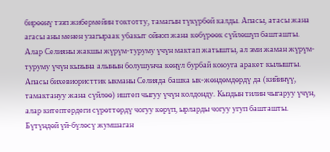бирөөнү тээп жибермейин токтотту, тамагын түкүрбөй калды. Апасы, атасы жана агасы аны менен узагыраак убакыт ойноп жана көбүрөөк сүйлөшүп башташты. Алар Селияны жакшы жүрүм-туруму үчүн мактап жатышты, ал эми жаман жүрүм-туруму үчүн кызына алынын болушунча көңүл бурбай коюуга аракет кылышты.
Апасы бихевиористтик ыкманы Селияда башка ык-жөндөмдөрдү да (кийинүү, тамактануу жана сүйлөө) иштеп чыгуу үчүн колдонду. Кыздын тилин чыгаруу үчүн, алар китептердеги сүрөттөрдү чогуу көрүп, ырларды чогуу угуп башташты.
Бүтүндөй үй-бүлөсү жумшаган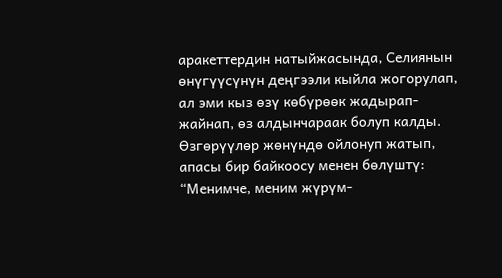аракеттердин натыйжасында, Селиянын өнүгүүсүнүн деңгээли кыйла жогорулап, ал эми кыз өзү көбүрөөк жадырап-жайнап, өз алдынчараак болуп калды. Өзгөрүүлөр жөнүндө ойлонуп жатып, апасы бир байкоосу менен бөлүштү: “Менимче, меним жүрүм-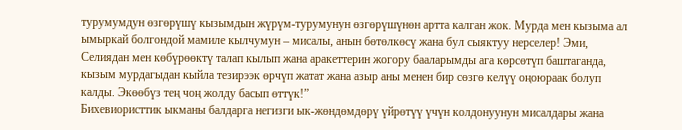турумумдун өзгөрүшү кызымдын жүрүм-турумунун өзгөрүшүнөн артта калган жок. Мурда мен кызыма ал ымыркай болгондой мамиле кылчумун – мисалы, анын бөтөлкөсү жана бул сыяктуу нерселер! Эми, Селиядан мен көбүрөөктү талап кылып жана аракеттерин жогору бааларымды ага көрсөтүп баштаганда, кызым мурдагыдан кыйла тезирээк өрчүп жатат жана азыр аны менен бир сөзгө келүү оңоюраак болуп калды. Экөөбүз тең чоң жолду басып өттүк!”
Бихевиористтик ыкманы балдарга негизги ык-жөндөмдөрү үйрөтүү үчүн колдонуунун мисалдары жана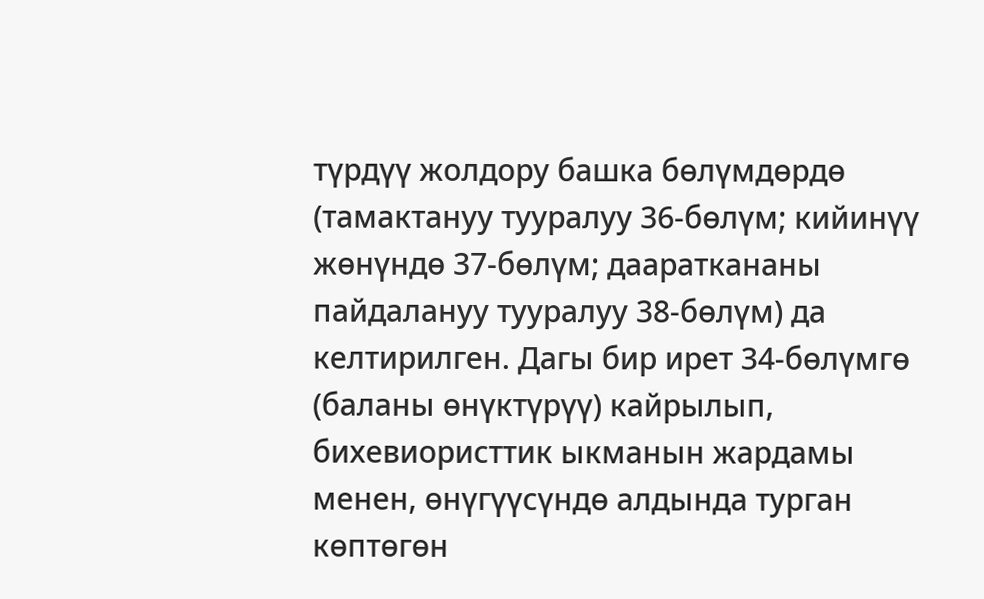түрдүү жолдору башка бөлүмдөрдө (тамактануу тууралуу 36-бөлүм; кийинүү жөнүндө 37-бөлүм; даараткананы пайдалануу тууралуу 38-бөлүм) да келтирилген. Дагы бир ирет 34-бөлүмгө (баланы өнүктүрүү) кайрылып, бихевиористтик ыкманын жардамы менен, өнүгүүсүндө алдында турган көптөгөн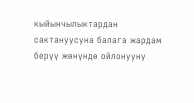кыйынчылыктардан сактануусуна балага жардам берүү жөнүндө ойлонууну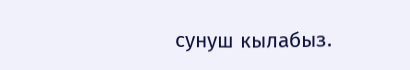сунуш кылабыз.